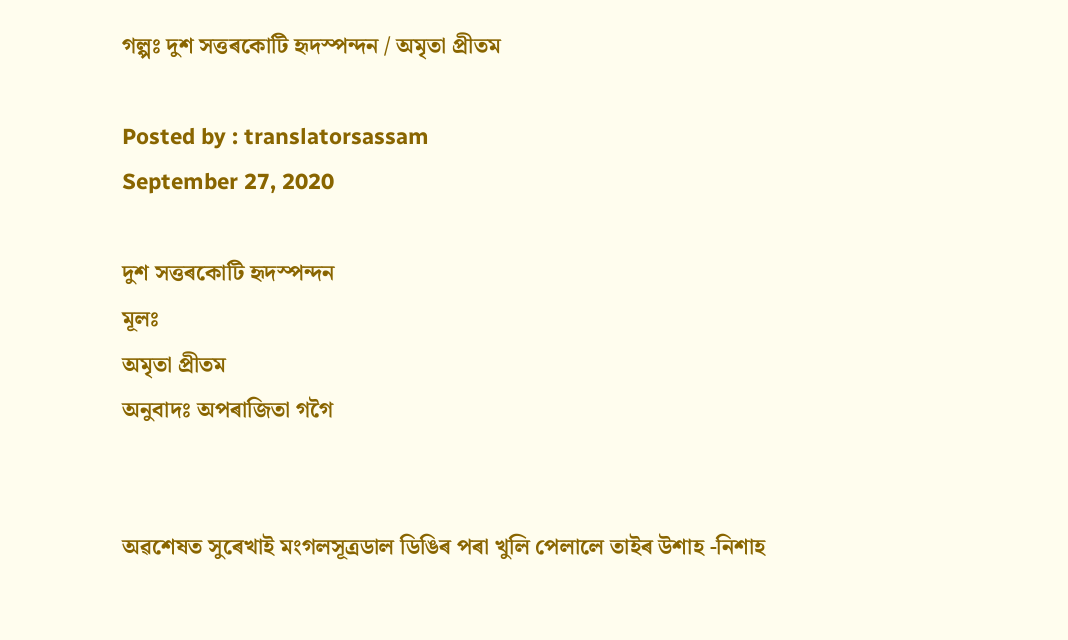গল্পঃ দুশ সত্তৰকোটি হৃদস্পন্দন / অমৃতা প্ৰীতম

Posted by : translatorsassam
September 27, 2020

দুশ সত্তৰকোটি হৃদস্পন্দন
মূলঃ
অমৃতা প্ৰীতম
অনুবাদঃ অপৰাজিতা গগৈ


অৱশেষত সুৰেখাই মংগলসূত্ৰডাল ডিঙিৰ পৰা খুলি পেলালে তাইৰ উশাহ -নিশাহ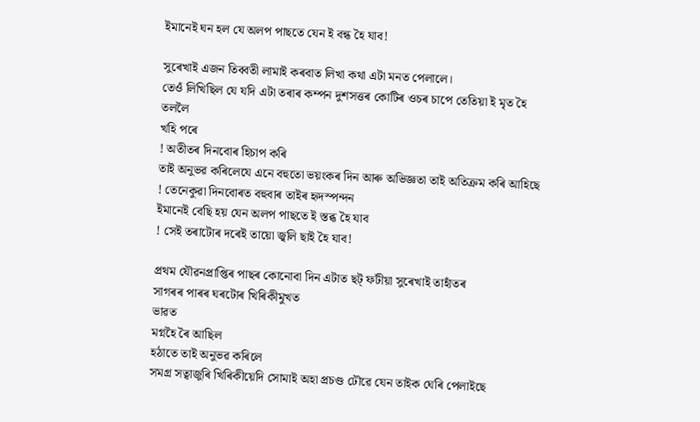ইমানেই ঘন হল যে অলপ পাছতে যেন ই বন্ধ হৈ যাব!

সুৰেখাই এজন তিব্বতী লামাই কৰবাত লিখা কথা এটা মনত পেলালে।
তেওঁ লিখিছিল যে যদি এটা তৰাৰ কম্পন দুশসত্তৰ কোটিৰ ওচৰ চাপে তেতিয়া ই মৃত হৈ তললৈ
খহি পৰে
! অতীতৰ দিনবোৰ হিচাপ কৰি
তাই অনুভৱ কৰিলেযে এনে বহুতো ভয়ংকৰ দিন আৰু অভিজ্ঞতা তাই অতিক্ৰম কৰি আহিছে
! তেনেকুৱা দিনবোৰত বহুবাৰ তাইৰ হৃদস্পন্দন
ইমানেই বেছি হয় যেন অলপ পাছতে ই স্তব্ধ হৈ যাব
! সেই তৰাটোৰ দৰেই তায়ো জ্বলি ছাই হৈ যাব!

প্ৰথম যৌৱনপ্ৰাপ্তিৰ পাছৰ কোনোবা দিন এটাত ছট্ ফটীয়া সুৰেখাই তাহাঁতৰ
সাগৰৰ পাৰৰ ঘৰটোৰ খিৰিকীমুখত
ভাৱত
মগ্নহৈ ৰৈ আছিল
হঠাতে তাই অনুভৱ কৰিলে
সমগ্ৰ সত্বাজুৰি খিৰিকীয়েদি সোমাই অহা প্ৰচণ্ড ঢৌৱে যেন তাইক ঘেৰি পেলাইছে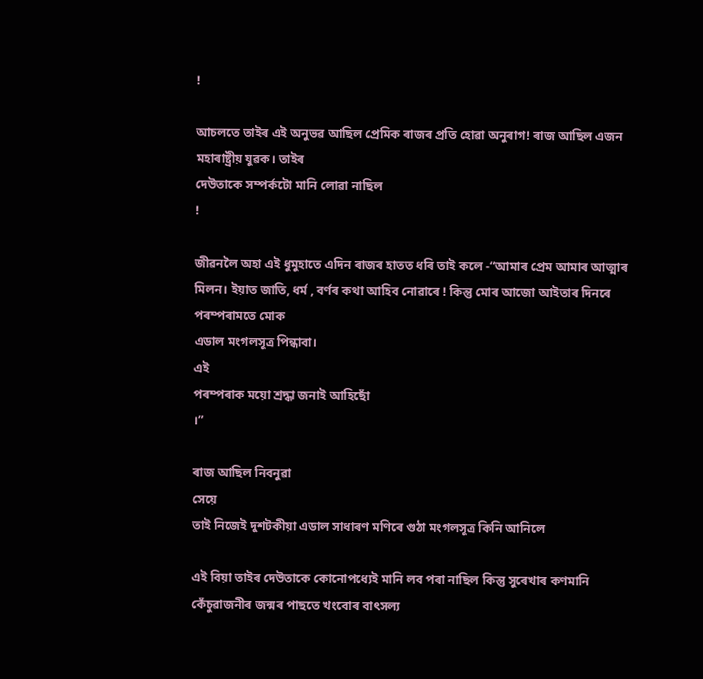!

আচলতে তাইৰ এই অনুভৱ আছিল প্ৰেমিক ৰাজৰ প্ৰতি হোৱা অনুৰাগ! ৰাজ আছিল এজন মহাৰাষ্ট্ৰীয় যুৱক। তাইৰ
দেউতাকে সম্পৰ্কটো মানি লোৱা নাছিল
!

জীৱনলৈ অহা এই ধুমুহাতে এদিন ৰাজৰ হাতত ধৰি তাই কলে -“আমাৰ প্ৰেম আমাৰ আত্মাৰ মিলন। ইয়াত জাতি, ধৰ্ম , বৰ্ণৰ কথা আহিব নোৱাৰে ! কিন্তু মোৰ আজো আইতাৰ দিনৰে পৰম্পৰামতে মোক
এডাল মংগলসূত্ৰ পিন্ধাবা।
এই
পৰম্পৰাক ময়ো শ্ৰদ্ধা জনাই আহিছোঁ
।”

ৰাজ আছিল নিবনুৱা
সেয়ে
তাই নিজেই দুশটকীয়া এডাল সাধাৰণ মণিৰে গুঠা মংগলসূত্ৰ কিনি আনিলে

এই বিয়া তাইৰ দেউতাকে কোনোপধ্যেই মানি লব পৰা নাছিল কিন্তু সুৰেখাৰ কণমানি কেঁচুৱাজনীৰ জন্মৰ পাছতে খংবোৰ বাৎসল্য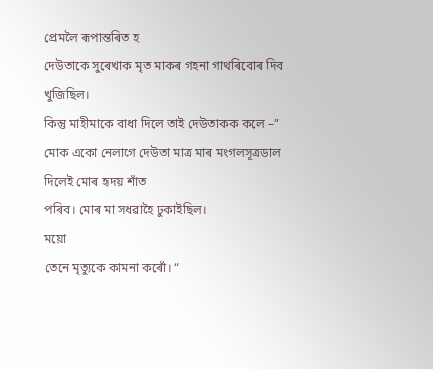প্ৰেমলৈ ৰূপান্তৰিত হ
দেউতাকে সুৰেখাক মৃত মাকৰ গহনা গাথৰিবোৰ দিব
খুজিছিল।
কিন্তু মাহীমাকে বাধা দিলে তাই দেউতাকক কলে –” মোক একো নেলাগে দেউতা মাত্ৰ মাৰ মংগলসূত্ৰডাল দিলেই মোৰ হৃদয় শাঁত
পৰিব। মোৰ মা সধৱাহৈ ঢুকাইছিল।
ময়ো
তেনে মৃত্যুকে কামনা কৰোঁ। “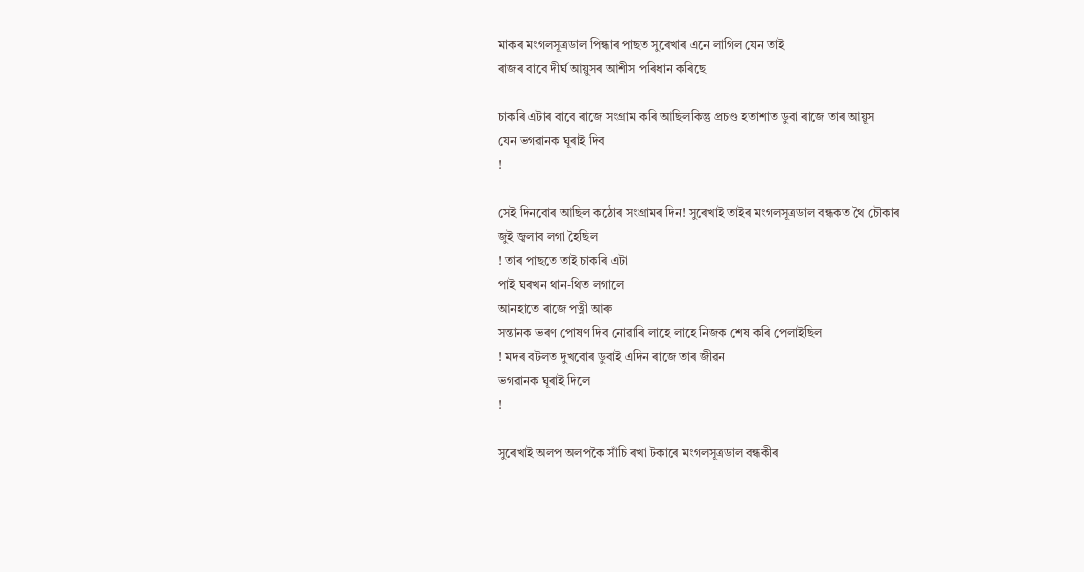মাকৰ মংগলসূত্ৰডাল পিন্ধাৰ পাছত সুৰেখাৰ এনে লাগিল যেন তাই
ৰাজৰ বাবে দীৰ্ঘ আয়ুসৰ আশীস পৰিধান কৰিছে

চাকৰি এটাৰ বাবে ৰাজে সংগ্ৰাম কৰি আছিলকিন্তু প্ৰচণ্ড হতাশাত ডুবা ৰাজে তাৰ আয়ূস
যেন ভগৱানক ঘূৰাই দিব
!

সেই দিনবোৰ আছিল কঠোৰ সংগ্ৰামৰ দিন! সুৰেখাই তাইৰ মংগলসূত্ৰডাল বন্ধকত থৈ চৌকাৰ
জুই জ্বলাব লগা হৈছিল
! তাৰ পাছতে তাই চাকৰি এটা
পাই ঘৰখন থান-থিত লগালে
আনহাতে ৰাজে পত্নী আৰু
সন্তানক ভৰণ পোষণ দিব নোৱাৰি লাহে লাহে নিজক শেষ কৰি পেলাইছিল
! মদৰ বটলত দুখবোৰ ডুবাই এদিন ৰাজে তাৰ জীৱন
ভগৱানক ঘূৰাই দিলে
!

সুৰেখাই অলপ অলপকৈ সাঁচি ৰখা টকাৰে মংগলসূত্ৰডাল বন্ধকীৰ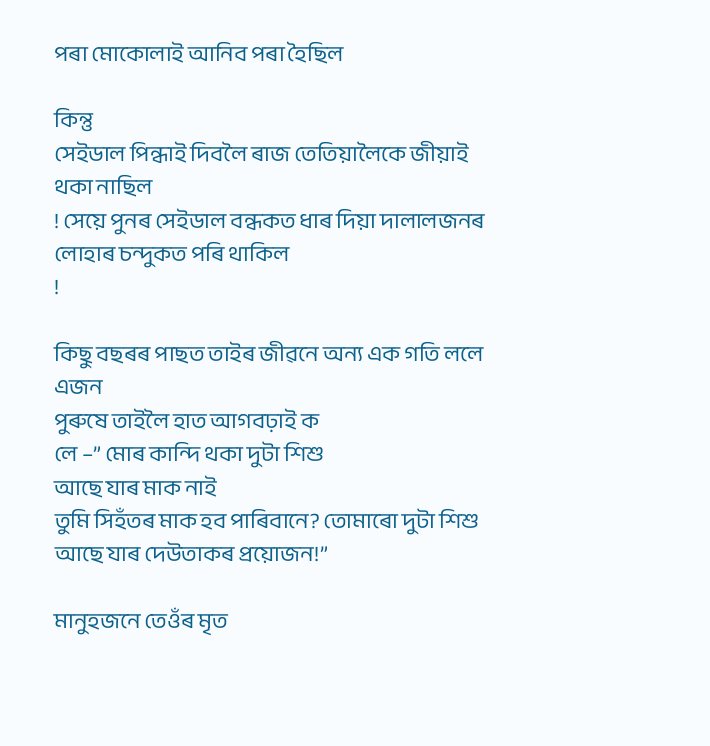পৰা মোকোলাই আনিব পৰা হৈছিল

কিন্তু
সেইডাল পিন্ধাই দিবলৈ ৰাজ তেতিয়ালৈকে জীয়াই থকা নাছিল
! সেয়ে পুনৰ সেইডাল বন্ধকত ধাৰ দিয়া দালালজনৰ
লোহাৰ চন্দুকত পৰি থাকিল
!

কিছু বছৰৰ পাছত তাইৰ জীৱনে অন্য এক গতি ললে
এজন
পুৰুষে তাইলৈ হাত আগবঢ়াই ক
লে –” মোৰ কান্দি থকা দুটা শিশু
আছে যাৰ মাক নাই
তুমি সিহঁতৰ মাক হব পাৰিবানে? তোমাৰো দুটা শিশু আছে যাৰ দেউতাকৰ প্ৰয়োজন!”

মানুহজনে তেওঁৰ মৃত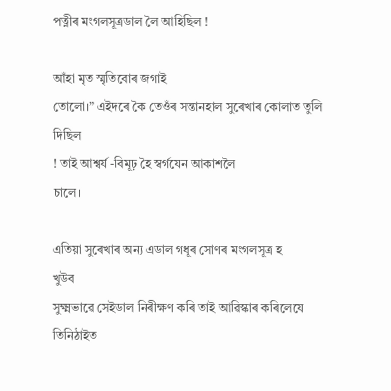পত্নীৰ মংগলসূত্ৰডাল লৈ আহিছিল !

আঁহা মৃত স্মৃতিবোৰ জগাই
তোলো।” এইদৰে কৈ তেওঁৰ সন্তানহাল সুৰেখাৰ কোলাত তুলি দিছিল
! তাই আশ্বৰ্য -বিমূঢ় হৈ স্বৰ্গযেন আকাশলৈ
চালে।

এতিয়া সুৰেখাৰ অন্য এডাল গধূৰ সোণৰ মংগলসূত্ৰ হ
খুউব
সুক্ষ্মভাৱে সেইডাল নিৰীক্ষণ কৰি তাই আৱিস্কাৰ কৰিলেযে তিনিঠাইত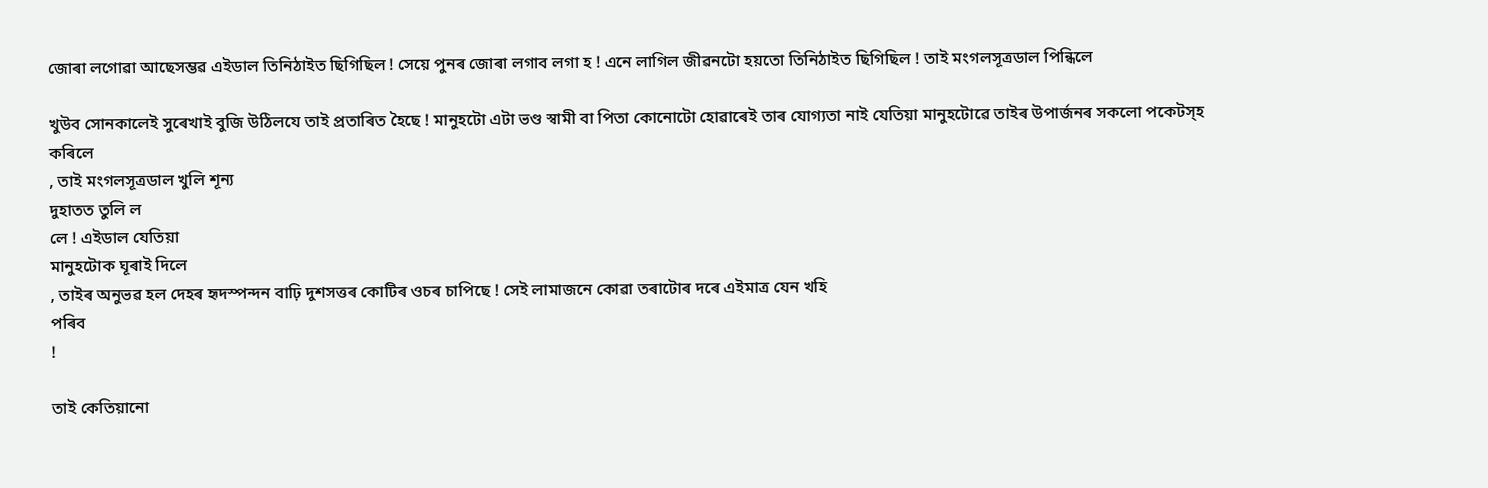জোৰা লগোৱা আছেসম্ভৱ এইডাল তিনিঠাইত ছিগিছিল ! সেয়ে পুনৰ জোৰা লগাব লগা হ ! এনে লাগিল জীৱনটো হয়তো তিনিঠাইত ছিগিছিল ! তাই মংগলসূত্ৰডাল পিন্ধিলে

খুউব সোনকালেই সুৰেখাই বুজি উঠিলযে তাই প্ৰতাৰিত হৈছে ! মানুহটো এটা ভণ্ড স্বামী বা পিতা কোনোটো হোৱাৰেই তাৰ যোগ্যতা নাই যেতিয়া মানুহটোৱে তাইৰ উপাৰ্জনৰ সকলো পকেটস্হ
কৰিলে
, তাই মংগলসূত্ৰডাল খুলি শূন্য
দুহাতত তুলি ল
লে ! এইডাল যেতিয়া
মানুহটোক ঘূৰাই দিলে
, তাইৰ অনুভৱ হল দেহৰ হৃদস্পন্দন বাঢ়ি দুশসত্তৰ কোটিৰ ওচৰ চাপিছে ! সেই লামাজনে কোৱা তৰাটোৰ দৰে এইমাত্ৰ যেন খহি
পৰিব
!

তাই কেতিয়ানো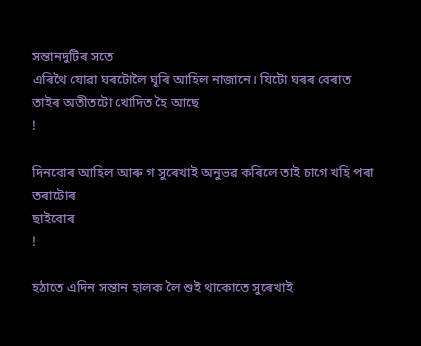সন্তানদুটিৰ সতে
এৰিথৈ যোৱা ঘৰটোলৈ ঘূৰি আহিল নাজানে। যিটো ঘৰৰ বেৰাত তাইৰ অতীতটো খোদিত হৈ আছে
!

দিনবোৰ আহিল আৰু গ সুৰেখাই অনুভৱ কৰিলে তাই চাগে খহি পৰা তৰাটোৰ
ছাইবোৰ
!

হঠাতে এদিন সন্তান হালক লৈ শুই থাকোতে সুৰেখাই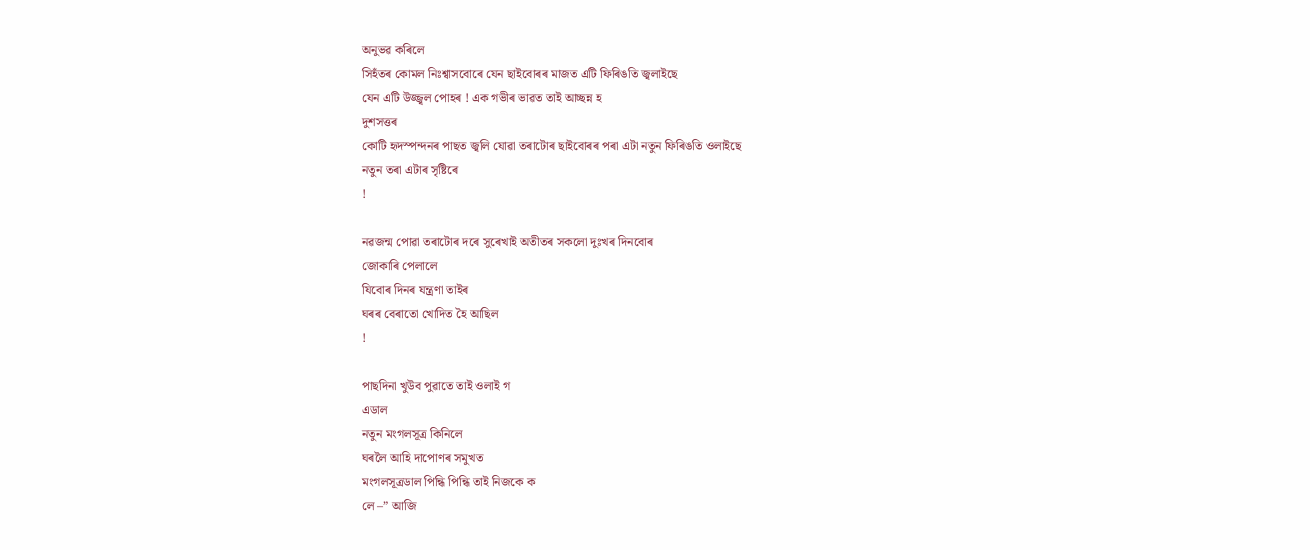অনুভৱ কৰিলে
সিহঁতৰ কোমল নিঃশ্বাসবোৰে যেন ছাইবোৰৰ মাজত এটি ফিৰিঙতি জ্বলাইছে
যেন এটি উজ্জ্বল পোহৰ ! এক গভীৰ ভাৱত তাই আচ্ছন্ন হ
দুশসত্তৰ
কোটি হৃদস্পন্দনৰ পাছত জ্বলি যোৱা তৰাটোৰ ছাইবোৰৰ পৰা এটা নতুন ফিৰিঙতি ওলাইছে
নতুন তৰা এটাৰ সৃষ্টিৰে
!

নৱজন্ম পোৱা তৰাটোৰ দৰে সুৰেখাই অতীতৰ সকলো দুঃখৰ দিনবোৰ
জোকাৰি পেলালে
যিবোৰ দিনৰ যন্ত্ৰণা তাইৰ
ঘৰৰ বেৰাতো খোদিত হৈ আছিল
!

পাছদিনা খুউব পুৱাতে তাই ওলাই গ
এডাল
নতুন মংগলসূত্ৰ কিনিলে
ঘৰলৈ আহি দাপোণৰ সমুখত
মংগলসূত্ৰডাল পিন্ধি পিন্ধি তাই নিজকে ক
লে –” আজি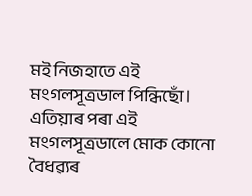মই নিজহাতে এই
মংগলসূত্ৰডাল পিন্ধিছোঁ।
এতিয়াৰ পৰা এই
মংগলসূত্ৰডালে মোক কোনো বৈধৱ্যৰ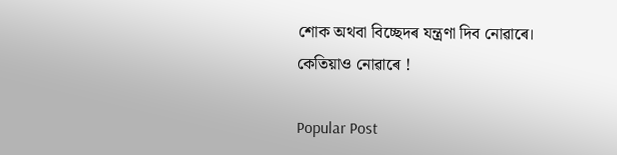শোক অথবা বিচ্ছেদৰ যন্ত্ৰণা দিব নোৱাৰে।
কেতিয়াও নোৱাৰে !

Popular Post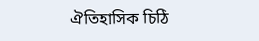ঐতিহাসিক চিঠি